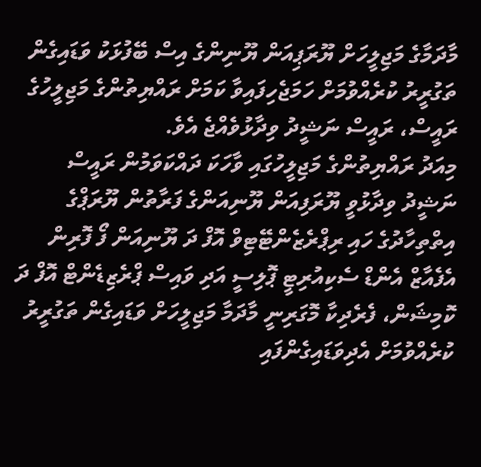މާދަމާގެ މަޖިލީހަށް ޔޫރަޕިއަން ޔޫނިންގެ އިސް ބޭފުޅަކު ވަޑައިގެން ތަގުރީރު ކުރެއްވުމަށް ހަމަޖެހިފައިވާ ކަމަށް ރައްޔިތުންގެ މަޖިލީހުގެ ރައީސް، ރައީސް ނަޝީދު ވިދާޅުވެއްޖެ އެވެ.
މިއަދު ރައްޔިތުންގެ މަޖިލީހުގައި ވާހަކަ ދައްކަވަމުން ރައީސް ނަޝީދު ވިދާޅުވީ ޔޫރަފިއަން ޔޫނިއަންގެ ފަރާތުން ޔޫރަޕްގެ އިތްތިހާދުގެ ހައި ރިޕްރެޒެންޓޭޓިވް އޮފް ދަ ޔޫނިއަން ފޯ ފޮރިން އެފެއާޒް އެންޑް ސެކިއުރިޓީ ޕޮލިސީ އަދި ވައިސް ޕްރެޒިޑެންޓް އޮފް ދަ ކޮމިޝަން، ފެރެދިކާ މޮގަރިނީ މާދަމާ މަޖިލީހަށް ވަޑައިގެން ތަގުރީރު ކުރެއްވުމަށް އެދިވަޑައިގެންފައި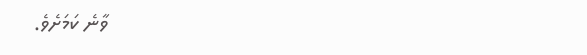ވާނެ ކަމަށެވެ.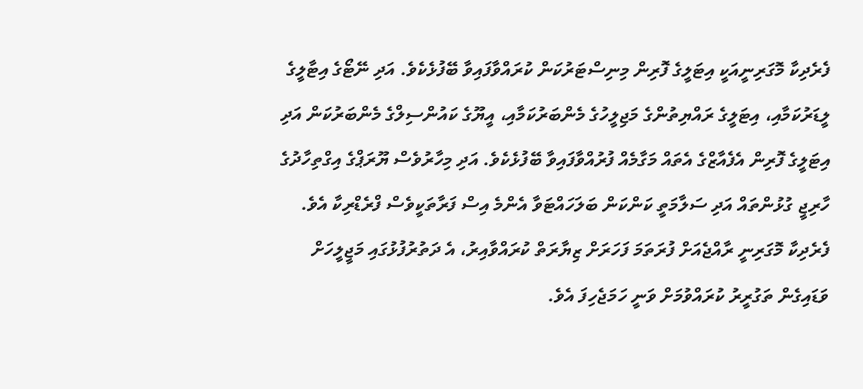ފެރެދިކާ މޮގަރިނީއަކީ އިޓަލީގެ ފޮރިން މިނިސްޓަރުކަން ކުރައްވާފައިވާ ބޭފުޅެކެވެ. އަދި ނޭޓޯގެ އިޓާލީގެ ލީޑަރުކަމާއި، އިޓަލީގެ ރައްޔިތުންގެ މަޖިލީހުގެ މެންބަރުކަމާއި، އީޔޫގެ ކައުންސިލްގެ މެންބަރުކަން އަދި އިޓަލީގެ ފޮރިން އެފެއާޒްގެ އެތައް މަގާމެއް ފުރުއްވާފައިވާ ބޭފުޅެކެވެ. އަދި މިހާރުވެސް ޔޫރަޕްގެ އިގްތިހާދުގެ ހާރިޖީ ގުޅުންތައް އަދި ސަލާމަތީ ކަންކަން ބަލަހައްޓަވާ އެންމެ އިސް ފަރާތަކީވެސް ފްރެޑްރިކާ އެވެ.
ފެރެދިކާ މޮގަރިނީ ރާއްޖެއަށް ފުރަތަމަ ފަހަރަށް ޒިޔާރަތް ކުރައްވާއިރު، އެ ދަތުރުފުޅުގައި މަޖީލީހަށް ވަޑައިގެން ތަގުރީރު ކުރައްވުމަށް ވަނީ ހަމަޖެހިފަ އެވެ.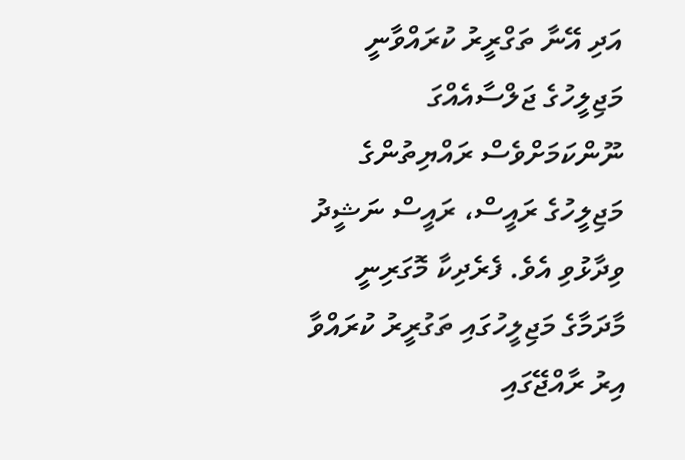އަދި އޭނާ ތަގްރީރު ކުރައްވާނީ މަޖިލީހުގެ ޖަލްސާއެއްގަ ނޫންކަމަށްވެސް ރައްޔިތުންގެ މަޖިލީހުގެ ރައީސް، ރައީސް ނަޝީދު ވިދާޅުވި އެވެ. ފެރެދިކާ މޮގަރިނީ މާދަމާގެ މަޖިލީހުގައި ތަގުރީރު ކުރައްވާ އިރު ރާއްޖޭގައި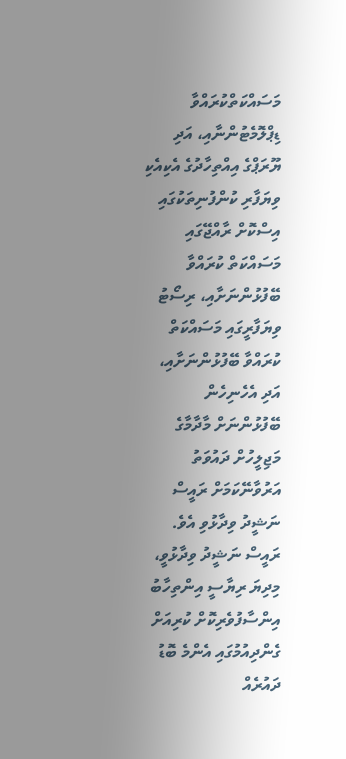މަސައްކަތްކުރައްވާ ޑިޕްލޮމެޓުންނާއި، އަދި ޔޫރަޕްގެ އިއްތިހާދުގެ އެކިއެކި ވިޔަފާރި ކުންފުނިތަކުގައި އިސްކޮށް ރާއްޖޭގައި މަސައްކަތް ކުރައްވާ ބޭފުޅުންނަށާއި، ރިސޯޓު ވިޔަފާރީގައި މަސައްކަތް ކުރައްވާ ބޭފުޅުންނަށާއި، އަދި އެހެނިހެން ބޭފުޅުންނަށް މާދާމާގެ މަޖިލީހުށް ދައުވަތު އަރުވާނޭކަމަށް ރައީސް ނަޝީދު ވިދާޅުވި އެވެ.
ރައީސް ނަޝީދު ވިދާޅުވީ، މިދިޔަ ރިޔާސީ އިންތިހާބު އިންސާފުވެރިކޮށް ކުރިއަށް ގެންދިއުމުގައި އެންމެ ބޮޑު ދައުރެއް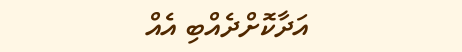އަދާކޮށްދެއްބި އެއް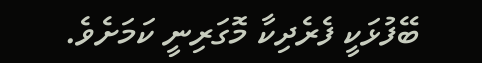ބޭފުޅަކީ ފެރެދިކާ މޮގަރިނީ ކަމަށެވެ.